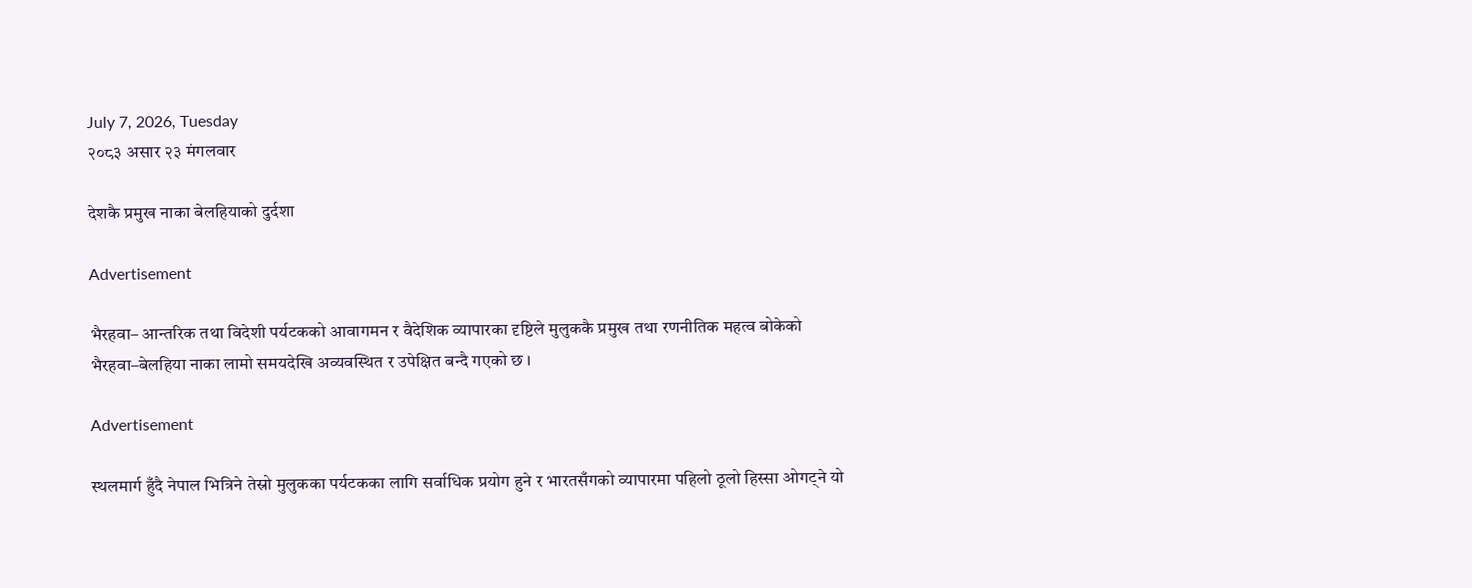July 7, 2026, Tuesday
२०८३ असार २३ मंगलवार

देशकै प्रमुख नाका बेलहियाको दुर्दशा

Advertisement

भैरहवा– आन्तरिक तथा विदेशी पर्यटकको आवागमन र वैदेशिक व्यापारका दृष्टिले मुलुककै प्रमुख तथा रणनीतिक महत्व बोकेको भैरहवा–बेलहिया नाका लामो समयदेखि अव्यवस्थित र उपेक्षित बन्दै गएको छ ।

Advertisement

स्थलमार्ग हुँदै नेपाल भित्रिने तेस्रो मुलुकका पर्यटकका लागि सर्वाधिक प्रयोग हुने र भारतसँगको व्यापारमा पहिलो ठूलो हिस्सा ओगट्ने यो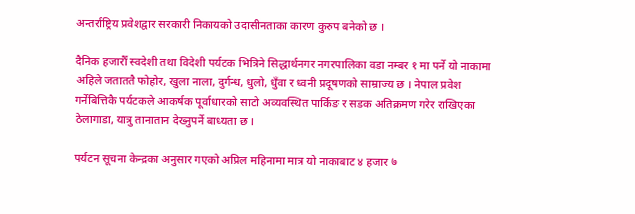अन्तर्राष्ट्रिय प्रवेशद्वार सरकारी निकायको उदासीनताका कारण कुरुप बनेको छ ।

दैनिक हजारौँ स्वदेशी तथा विदेशी पर्यटक भित्रिने सिद्धार्थनगर नगरपालिका वडा नम्बर १ मा पर्ने यो नाकामा अहिले जताततै फोहोर, खुला नाला, दुर्गन्ध, धुलो, धुँवा र ध्वनी प्रदूषणको साम्राज्य छ । नेपाल प्रवेश गर्नेबित्तिकै पर्यटकले आकर्षक पूर्वाधारको साटो अव्यवस्थित पार्किङ र सडक अतिक्रमण गरेर राखिएका ठेलागाडा, यात्रु तानातान देख्नुपर्ने बाध्यता छ ।

पर्यटन सूचना केन्द्रका अनुसार गएको अप्रिल महिनामा मात्र यो नाकाबाट ४ हजार ७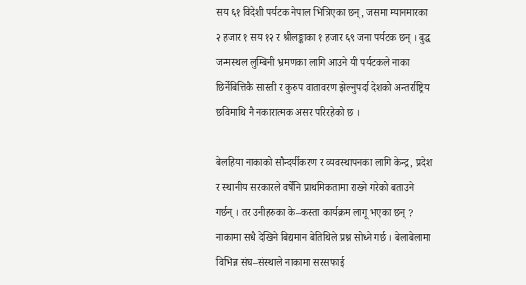सय ६१ विदेशी पर्यटक नेपाल भित्रिएका छन्, जसमा म्यानमारका २ हजार १ सय १२ र श्रीलङ्काका १ हजार ६९ जना पर्यटक छन् । बुद्ध जन्मस्थल लुम्बिनी भ्रमणका लागि आउने यी पर्यटकले नाका छिर्नेबित्तिकै सास्ती र कुरुप वातावरण झेल्नुपर्दा देशको अन्तर्राष्ट्रिय छविमाथि नै नकारात्मक असर परिरहेको छ ।

बेलहिया नाकाको सौन्दर्यीकरण र व्यवस्थापनका लागि केन्द्र, प्रदेश र स्थानीय सरकारले वर्षेनि प्राथमिकतामा राख्ने गरेको बताउने गर्छन् । तर उनीहरुका के–कस्ता कार्यक्रम लागू भएका छन् ? नाकामा सधै देखिने बिद्यमान बेतिथिले प्रश्न सोध्ने गर्छ । बेलाबेलामा विभिन्न संघ–संस्थाले नाकामा सरसफाई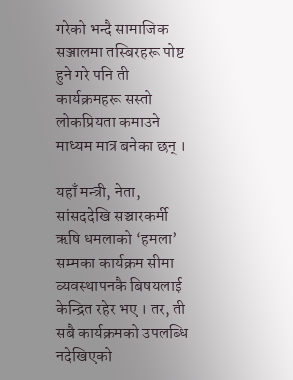गरेको भन्दै सामाजिक सञ्जालमा तस्बिरहरू पोष्ट हुने गरे पनि ती कार्यक्रमहरू सस्तो लोकप्रियता कमाउने माध्यम मात्र बनेका छन् ।

यहाँ मन्त्री, नेता, सांसददेखि सञ्चारकर्मी ऋषि धमलाको ‘हमला’ सम्मका कार्यक्रम सीमा व्यवस्थापनकै बिषयलाई केन्द्रित रहेर भए । तर, ती सबै कार्यक्रमको उपलब्धि नदेखिएको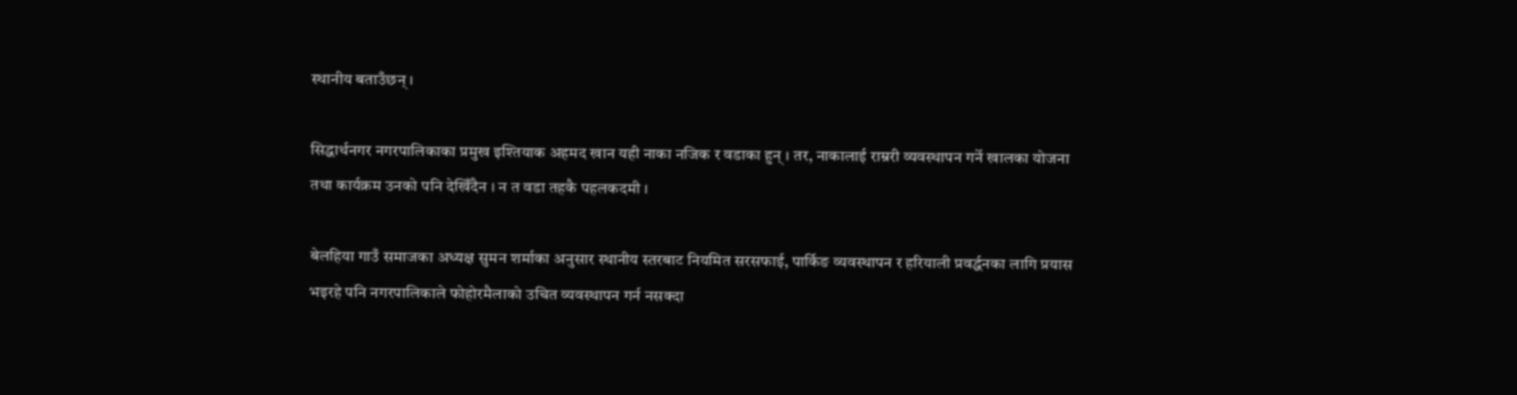स्थानीय बताउँछन् ।

सिद्धार्थनगर नगरपालिकाका प्रमुख इश्तियाक अहमद खान यही नाका नजिक र वडाका हुन् । तर, नाकालाई राम्ररी व्यवस्थापन गर्ने खालका योजना तथा कार्यक्रम उनको पनि देखिँदैन । न त वडा तहकै पहलकदमी ।

बेलहिया गाउँ समाजका अध्यक्ष सुमन शर्माका अनुसार स्थानीय स्तरबाट नियमित सरसफाई, पार्किङ व्यवस्थापन र हरियाली प्रवर्द्धनका लागि प्रयास भइरहे पनि नगरपालिकाले फोहोरमैलाको उचित व्यवस्थापन गर्न नसक्दा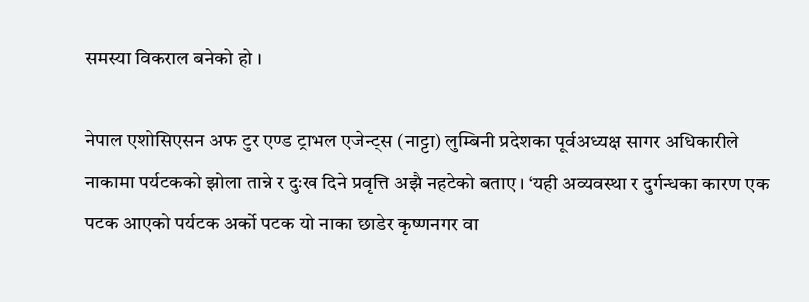समस्या विकराल बनेको हो ।

नेपाल एशोसिएसन अफ टुर एण्ड ट्राभल एजेन्ट्स (नाट्टा) लुम्बिनी प्रदेशका पूर्वअध्यक्ष सागर अधिकारीले नाकामा पर्यटकको झोला तान्ने र दुःख दिने प्रवृत्ति अझै नहटेको बताए । ‘यही अव्यवस्था र दुर्गन्धका कारण एक पटक आएको पर्यटक अर्को पटक यो नाका छाडेर कृष्णनगर वा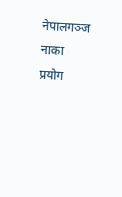नेपालगञ्ज नाका प्रयोग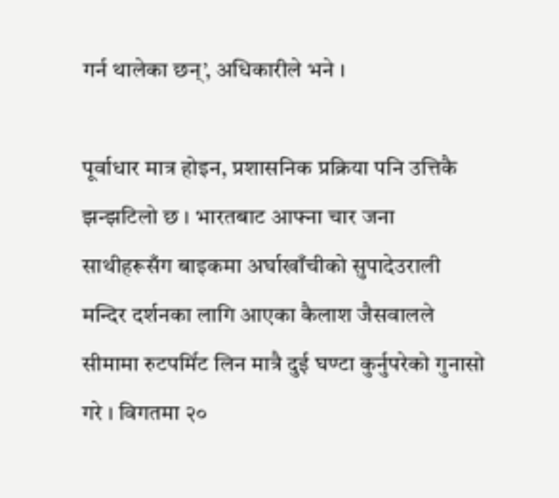गर्न थालेका छन्’, अधिकारीले भने ।

पूर्वाधार मात्र होइन, प्रशासनिक प्रक्रिया पनि उत्तिकै झन्झटिलो छ । भारतबाट आफ्ना चार जना साथीहरूसँग बाइकमा अर्घाखाँचीको सुपादेउराली मन्दिर दर्शनका लागि आएका कैलाश जैसवालले सीमामा रुटपर्मिट लिन मात्रै दुई घण्टा कुर्नुपरेको गुनासो गरे । विगतमा २०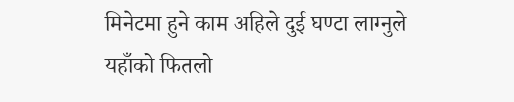मिनेटमा हुने काम अहिले दुई घण्टा लाग्नुले यहाँको फितलो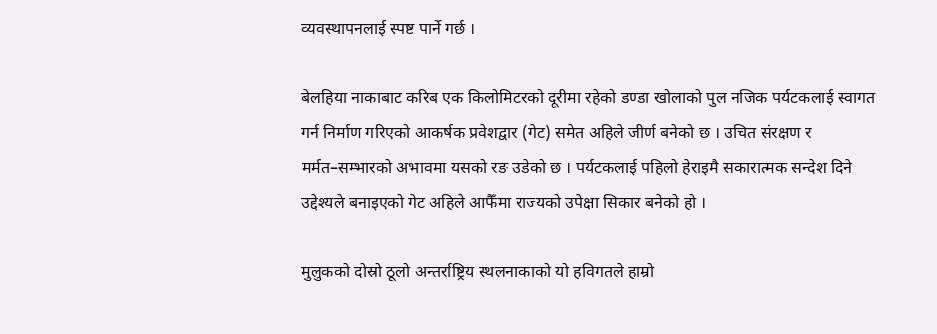व्यवस्थापनलाई स्पष्ट पार्ने गर्छ ।

बेलहिया नाकाबाट करिब एक किलोमिटरको दूरीमा रहेको डण्डा खोलाको पुल नजिक पर्यटकलाई स्वागत गर्न निर्माण गरिएको आकर्षक प्रवेशद्वार (गेट) समेत अहिले जीर्ण बनेको छ । उचित संरक्षण र मर्मत–सम्भारको अभावमा यसको रङ उडेको छ । पर्यटकलाई पहिलो हेराइमै सकारात्मक सन्देश दिने उद्देश्यले बनाइएको गेट अहिले आफैँमा राज्यको उपेक्षा सिकार बनेको हो ।

मुलुकको दोस्रो ठूलो अन्तर्राष्ट्रिय स्थलनाकाको यो हविगतले हाम्रो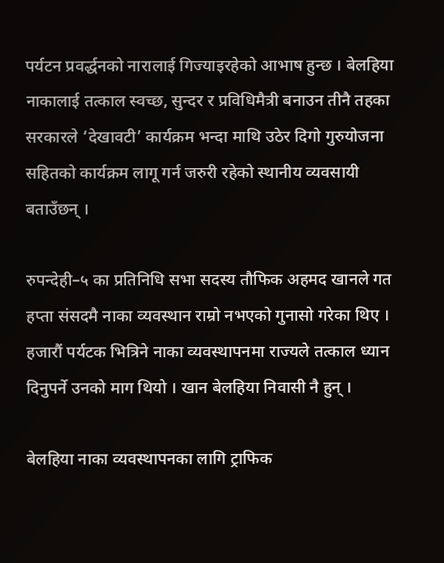पर्यटन प्रवर्द्धनको नारालाई गिज्याइरहेको आभाष हुन्छ । बेलहिया नाकालाई तत्काल स्वच्छ, सुन्दर र प्रविधिमैत्री बनाउन तीनै तहका सरकारले ‘देखावटी’ कार्यक्रम भन्दा माथि उठेर दिगो गुरुयोजना सहितको कार्यक्रम लागू गर्न जरुरी रहेको स्थानीय व्यवसायी बताउँछन् ।

रुपन्देही–५ का प्रतिनिधि सभा सदस्य तौफिक अहमद खानले गत हप्ता संसदमै नाका व्यवस्थान राम्रो नभएको गुनासो गरेका थिए । हजारौं पर्यटक भित्रिने नाका व्यवस्थापनमा राज्यले तत्काल ध्यान दिनुपर्ने उनको माग थियो । खान बेलहिया निवासी नै हुन् ।

बेलहिया नाका व्यवस्थापनका लागि ट्राफिक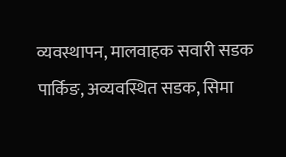व्यवस्थापन, मालवाहक सवारी सडक पार्किङ, अव्यवस्थित सडक, सिमा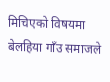मिचिएको विषयमा बेलहिया गाँउ समाजले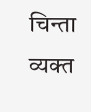चिन्ता व्यक्त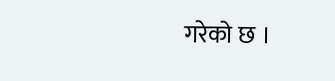गरेको छ ।